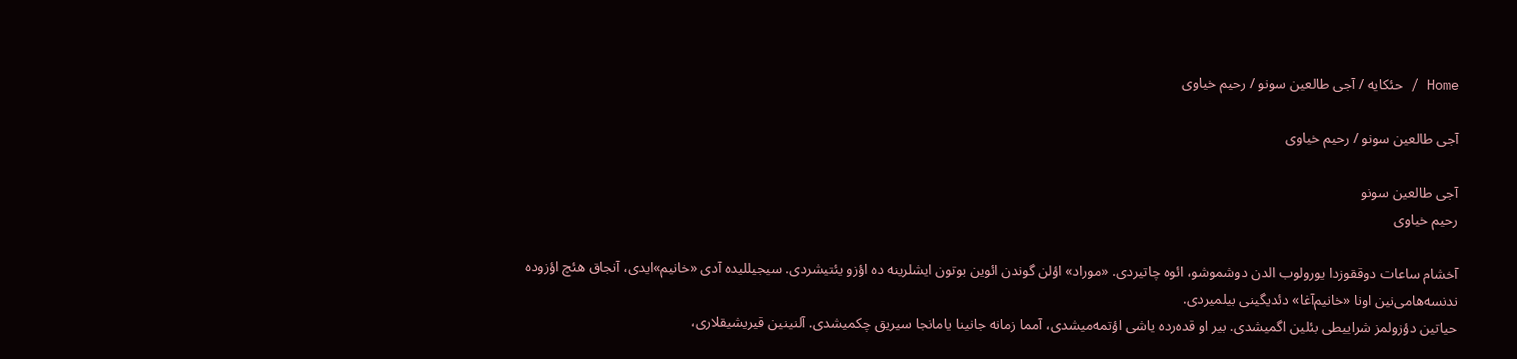Home / حئکایه / آجی طالعین سونو / رحیم خیاوی

آجی طالعین سونو / رحیم خیاوی

آجی طالعین سونو
رحیم خیاوی

آخشام ساعات دوققوزدا یورولوب الدن دوشموشو، ائوه چاتیردی. «موراد» اؤلن گوندن ائوین بوتون ایشلرینه ده اؤزو یئتیشردی. سیجیللیده آدی «خانیم»ایدی، آنجاق هئچ اؤزوده ندنسه‌هامی‌نین اونا «خانیم‌آغا» دئدیگینی بیلمیردی.
حیاتین دؤزولمز شراییطی بئلین اگمیشدی. بیر او قده‌رده یاشی اؤتمه‌میشدی، آمما زمانه جانینا یامانجا سیریق چکمیشدی. آلنینین قیریشیقلاری،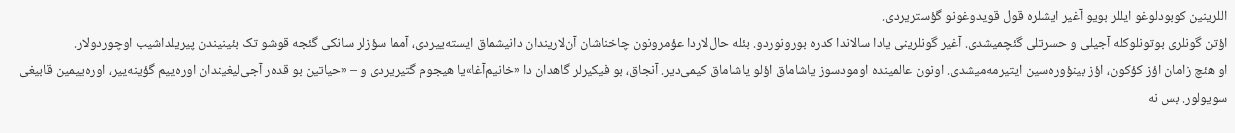اللرینین کوبودلوغو ایللر بویو آغیر ایشلره قول قویدوغونو گؤستریردی.
اؤتن گونلری بوتونلوکله آجیلی و حسرتلی گئچمیشدی. آغیر گونلرینی یادا سالاندا کدره بورونوردو. بئله حال‌لار‌دا عؤمرونون چاخناشان آن‌لاریندان دانیشماق ایسته‌ییردی، آمما سؤزلر سانکی گئجه قوشو تک بئینیندن پیریلداشیب اوچوردولار.
او هئچ زامان اؤز کؤکون، اؤز بینؤوره‌سین ایتیرمه‌میشدی. اونون عالمینده اومودسوز یاشاماق اؤلو یاشاماق کیمی‌دیر. آنجاق، بو فیکیرلر گاهدان دا «خانیم‌آغا»یا هیجوم گتیریردی و – «حیاتین بو قده‌ر آجی‌لیغیندان اوره‌ییم گؤینه‌ییر، اوره‌ییمین قابیغی سویولور. بس نه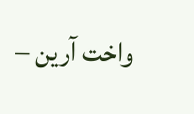واخت آرین –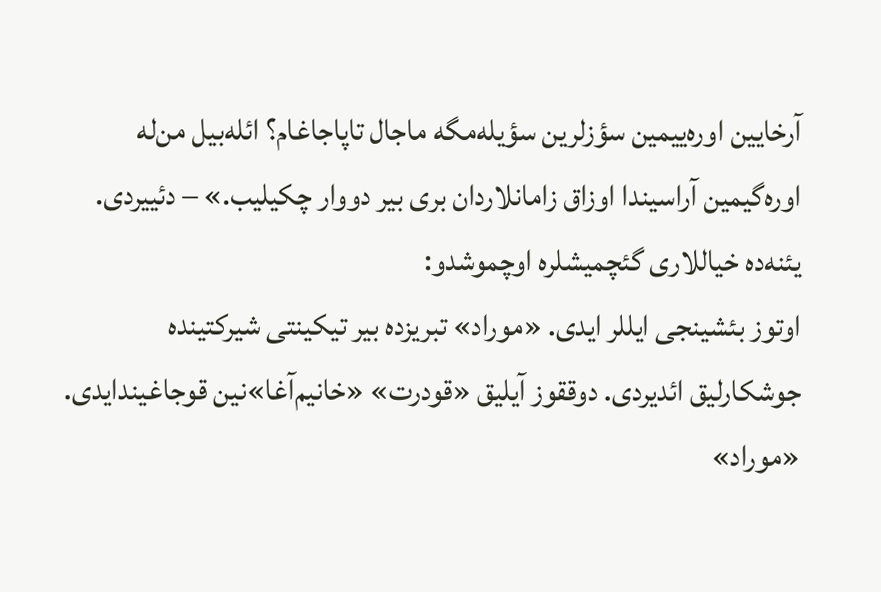آرخایین اوره‌ییمین سؤزلرین سؤیله‌مگه ماجال تاپاجاغام؟ ائله‌بیل من‌له اوره‌گیمین آراسیندا اوزاق زامانلاردان بری بیر دووار چکیلیب.» – دئییردی.
یئنه‌ده خیاللاری گئچمیشلره اوچموشدو:
اوتوز بئشینجی ایللر ایدی. «موراد» تبریزده بیر تیکینتی شیرکتینده جوشکارلیق ائدیردی. دوققوز آیلیق «قودرت» «خانیم‌آغا»نین قوجاغیندایدی. «موراد»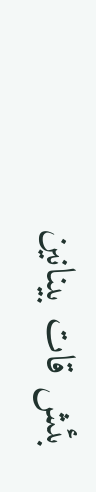بئش قات بینانین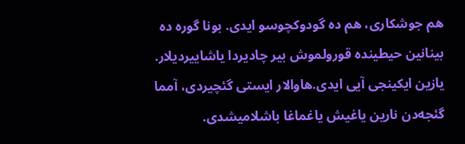هم جوشکاری، هم ده گودوکچوسو ایدی. بونا گوره ده بینانین حیطینده قورولموش بیر چادیردا یاشاییردیلار.
یازین ایکینجی آیی ایدی.هاوالار ایستی گئچیردی، آمما گئجه‌دن نارین یاغیش یاغماغا باشلامیشدی.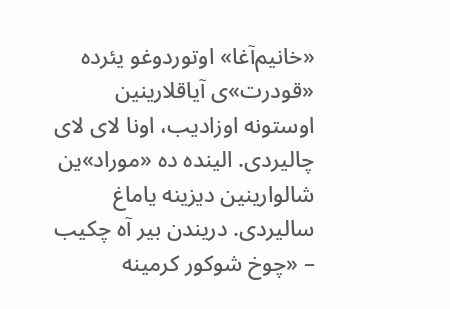«خانیم‌آغا» اوتوردوغو یئرده «قودرت»ی آیاقلارینین اوستونه اوزادیب، اونا لای لای چالیردی. الینده ده «موراد»ین شالوارینین دیزینه یاماغ سالیردی. دریندن بیر آه چکیب – «چوخ شوکور کرمینه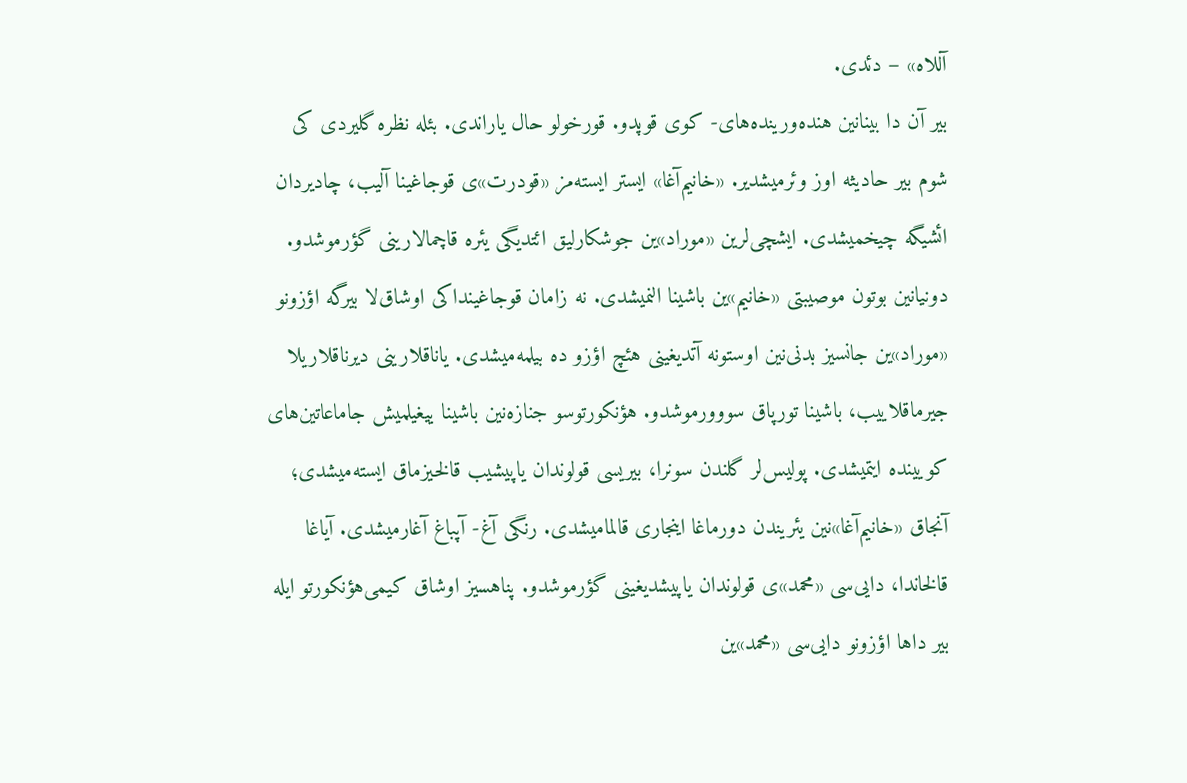آللاه» – دئدی.
بیر آن دا بینانین هنده‌ورینده‌های- کوی قوپدو. قورخولو حال یاراندی. بئله نظره گلیردی کی شوم بیر حادیثه اوز وئرمیشدیر. «خانیم‌آغا» ایستر ایسته‌مز «قودرت»ی قوجاغینا آلیب، چادیردان ائشیگه چیخمیشدی. ایشچی‌لرین «موراد»ین جوشکارلیق ائتدیگی یئره قاچمالارینی گؤرموشدو.
دونیانین بوتون موصیبتی «خانیم»ین باشینا النمیشدی. نه زامان قوجاغینداکی اوشاق‌لا بیرگه اؤزونو «موراد»ین جانسیز بدنی‌نین اوستونه آتدیغینی هئچ اؤزو ده بیلمه‌میشدی. یاناقلارینی دیرناقلاریلا جیرماقلاییب، باشینا تورپاق سووورموشدو. هؤنکورتوسو جنازه‌نین باشینا ییغیلمیش جاماعاتین‌های کویینده ایتمیشدی. پولیس‌لر گلندن سونرا، بیریسی قولوندان یاپیشیب قالخیزماق ایسته‌میشدی؛ آنجاق «خانیم‌آغا»نین یئریندن دورماغا اینجاری قالمامیشدی. رنگی آغ- آپباغ آغارمیشدی. آیاغا قالخاندا، دایی‌سی «محمد»ی قولوندان یاپیشدیغینی گؤرموشدو. پناهسیز اوشاق کیمی‌هؤنکورتو ایله بیر داها اؤزونو دایی‌سی «محمد»ین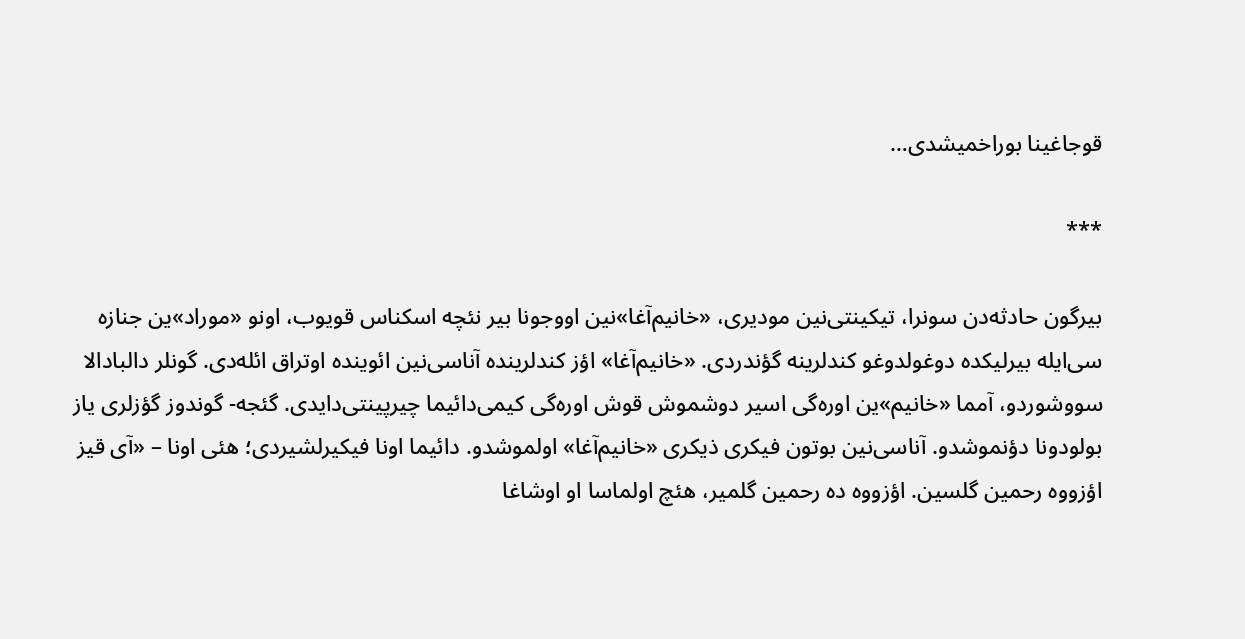قوجاغینا بوراخمیشدی…

***

بیرگون حادثه‌دن سونرا، تیکینتی‌نین مودیری، «خانیم‌آغا»نین اووجونا بیر نئچه اسکناس قویوب، اونو «موراد»ین جنازه سی‌ایله بیرلیکده دوغولدوغو کندلرینه گؤندردی. «خانیم‌آغا» اؤز کندلرینده آناسی‌نین ائوینده اوتراق ائله‌دی. گونلر دالبادالا سووشوردو، آمما «خانیم»ین اوره‌گی اسیر دوشموش قوش اوره‌گی کیمی‌دائیما چیرپینتی‌دایدی. گئجه- گوندوز گؤزلری یاز بولودونا دؤنموشدو. آناسی‌نین بوتون فیکری ذیکری «خانیم‌آغا» اولموشدو. دائیما اونا فیکیرلشیردی؛ هئی اونا – «آی قیز اؤزووه رحمین گلسین. اؤزووه ده رحمین گلمیر، هئچ اولماسا او اوشاغا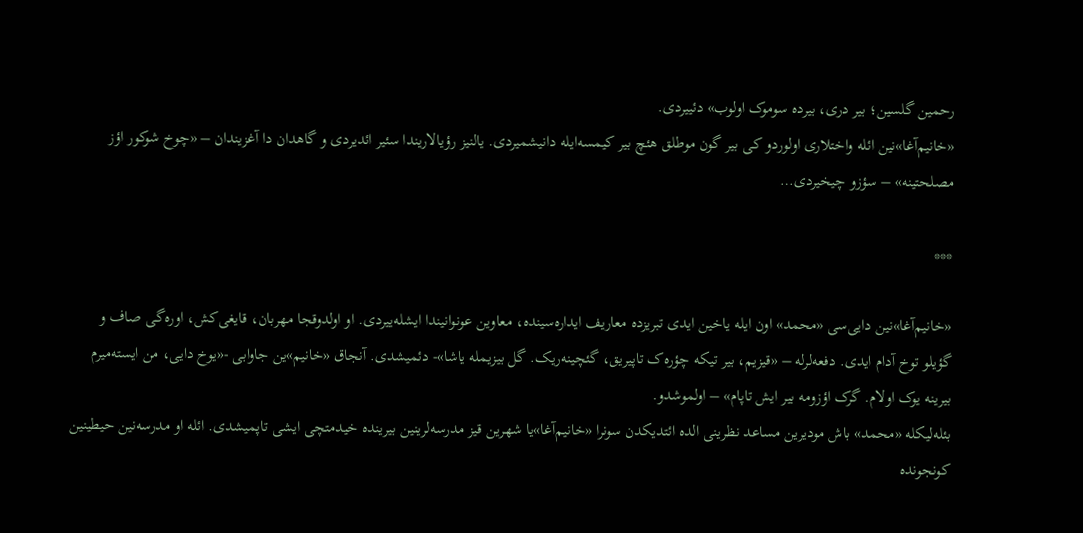رحمین گلسین؛ بیر دری، بیرده سوموک اولوب» دئییردی.
«خانیم‌آغا»نین ائله واختلاری اولوردو کی بیر گون موطلق هئچ بیر کیمسه‌ایله دانیشمیردی. یالنیز رؤیالاریندا سئیر ائدیردی و گاهدان دا آغزیندان – «چوخ شوکور اؤز مصلحتینه» – سؤزو چیخیردی…

***

«خانیم‌آغا»نین دایی‌سی «محمد» اون ایله یاخین ایدی تبریزده معاریف ایداره‌سینده، معاوین عونوانیندا ایشله‌ییردی. او اولدوقجا مهربان، قایغی‌کش، اوره‌گی صاف و گؤیلو توخ آدام ایدی. دفعه‌لرله – «قیزیم، بیر تیکه چؤره‌ک تاپیریق، گئچینه‌ریک. گل بیزیمله یاشا»- دئمیشدی. آنجاق «خانیم»ین جاوابی -«یوخ دایی، من ایسته‌میرم بیرینه یوک اولام. گرک اؤزومه بیر ایش تاپام» – اولموشدو.
بئله‌لیکله «محمد» باش مودیرین مساعد نظرینی الده ائتدیکدن سونرا «خانیم‌آغا»یا شهرین قیز مدرسه‌لرینین بیرینده خیدمتچی ایشی تاپمیشدی. ائله او مدرسه‌نین حیطینین کونجونده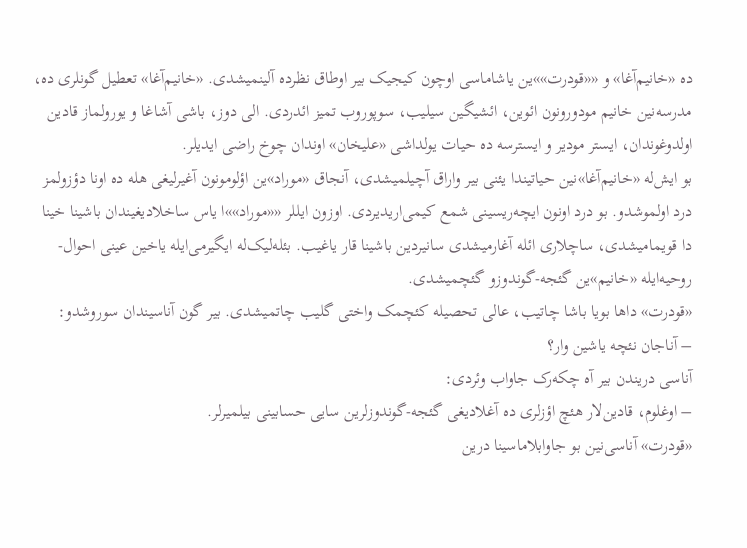ده «خانیم‌آغا» و ««قودرت»»ین یاشاماسی اوچون کیجیک بیر اوطاق نظرده آلینمیشدی. «خانیم‌آغا» تعطیل گونلری ده، مدرسه‌نین خانیم مودورونون ائوین، ائشیگین سیلیب، سوپوروب تمیز ائدردی. الی دوز، باشی آشاغا و یورولماز قادین اولدوغوندان، ایستر مودیر و ایسترسه ده حیات یولداشی «علیخان» اوندان چوخ راضی ایدیلر.
بو ایش‌له «خانیم‌آغا»نین حیاتیندا یئنی بیر واراق آچیلمیشدی، آنجاق «موراد»ین اؤلومونون آغیرلیغی هله ده اونا دؤزولمز درد اولموشدو. بو درد اونون ایچه‌ریسینی شمع کیمی‌اریدیردی. اوزون ایللر ««موراد»»ا یاس ساخلادیغیندان باشینا خینا دا قویمامیشدی، ساچلاری ائله آغارمیشدی سانیردین باشینا قار یاغیب. بئله‌لیک‌له ایگیرمی‌ایله یاخین عینی احوال- روحیه‌ایله «خانیم»ین گئجه‌-گوندوزو گئچمیشدی.
«قودرت» داها بویا باشا چاتیب، عالی تحصیله کئچمک واختی گلیب چاتمیشدی. بیر گون آناسیندان سوروشدو:
– آناجان نئچه یاشین وار؟
آناسی دریندن بیر آه چکه‌رک جاواب وئردی:
– اوغلوم، قادین‌لار هئچ اؤزلری ده آغلادیغی گئجه‌-گوندوزلرین سایی حسابینی بیلمیرلر.
«قودرت» آناسی‌نین بو جاوابلاماسینا درین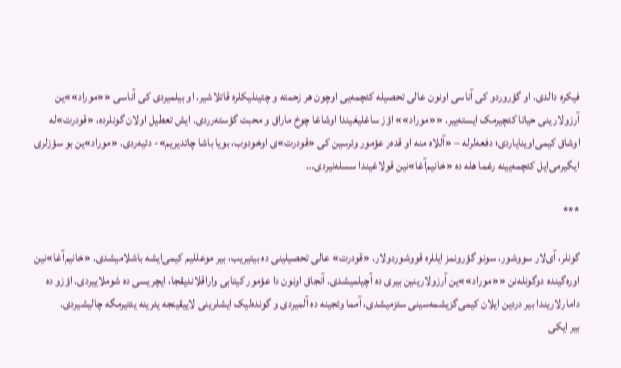فیکره دالدی. او گؤروردو کی آناسی اونون عالی تحصیله کئچمه‌یی اوچون هر زحمته و چتینلیکلره قاتلاشیر. او بیلمیردی کی آناسی ««موراد»»ین آرزولارینی حیاتا کئچیرمک ایسته‌ییر. ««موراد»» اؤز ساغلیغیندا اوشاغا چوخ ماراق و محبت گؤسته‌رردی. ایش تعطیل اولان گونلرده، «قودرت»له اوشاق کیمی‌اوینایاردی؛ دفعه‌لرله – «آللاه منه او قده‌ر عؤمور وئرسین کی «قودرت»ی اوخودوب، بویا باشا چاتدیریم»- دئیه‌ردی. «موراد»ین بو سؤزلری ایگیرمی‌ایل کئچمه‌یینه رغما هله ده «خانیم‌آغا»نین قولاغیندا سسله‌نیردی…

***

گونلر، آی‌لار سووشور، سونو گؤرونمز ایللره قووشوردولار. «قودرت» عالی تحصیلینی ده بیتیریب، بیر موعللیم کیمی‌ایشه باشلامیشدی. «خانیم‌آغا»نین اوره‌گینده دوگونله‌نن ««موراد»»ین آرزولارینین بیری ده آچیلمیشدی. آنجاق اونون دا عؤمور کیتابی واراقلاندیقجا، ایچریسی ده شوملاییردی. اؤزو ده دامارلاریندا بیر دردین ایلان کیمی‌گزیشمه‌سینی سئزمیشدی، آمما وئجینه ده آلمیردی و گونده‌لیک ایشلرینی لاییقینجه یئرینه یئتیرمگه چالیشیردی.
بیر ایکی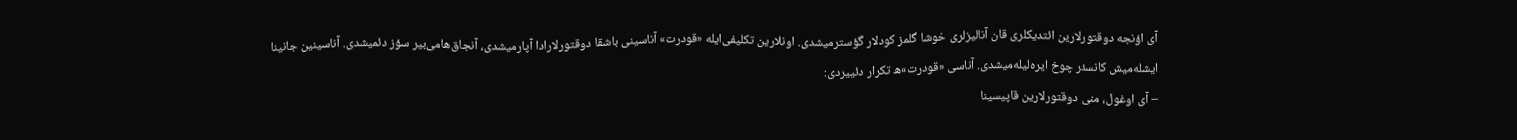آی اؤنجه دوقتورلارین ائتدیکلری قان آنالیزلری خوشا گلمز کودلار گؤسترمیشدی. اونلارین تکلیفی‌ایله «قودرت» آناسینی باشقا دوقتورلارادا آپارمیشدی، آنجاق‌هامی‌بیر سؤز دئمیشدی. آناسینین جانینا ایشله‌میش کانسئر چوخ ایره‌لیله‌میشدی. آناسی «قودرت»ه تکرار دئییردی:
– آی اوغول، منی دوقتورلارین قاپیسینا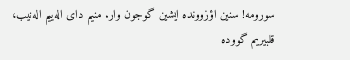سورومه! سنین اؤزوونده ایشین گوجون وار. منیم دای اله‌ییم اله‌نیب، قلبیریم گووده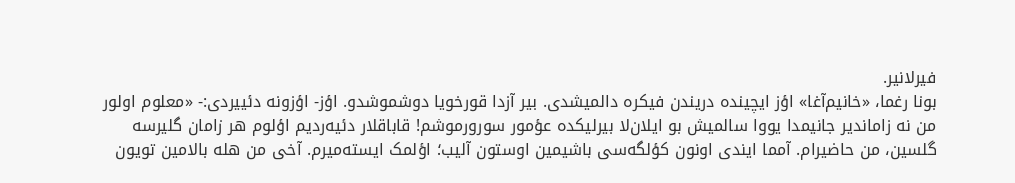فیرلانیر.
بونا رغما، «خانیم‌آغا» اؤز ایچینده دریندن فیکره دالمیشدی. بیر آزدا قورخویا دوشموشدو. اؤز- اؤزونه دئییردی:- «معلوم اولور من نه زاماندیر جانیمدا یووا سالمیش بو ایلان‌لا بیرلیکده عؤمور سورورموشم! قاباقلار دئیه‌ردیم اؤلوم هر زامان گلیرسه گلسین، من حاضیرام. آمما ایندی اونون کؤلگه‌سی باشیمین اوستون آلیب؛ اؤلمک ایسته‌میرم. آخی من هله بالامین تویون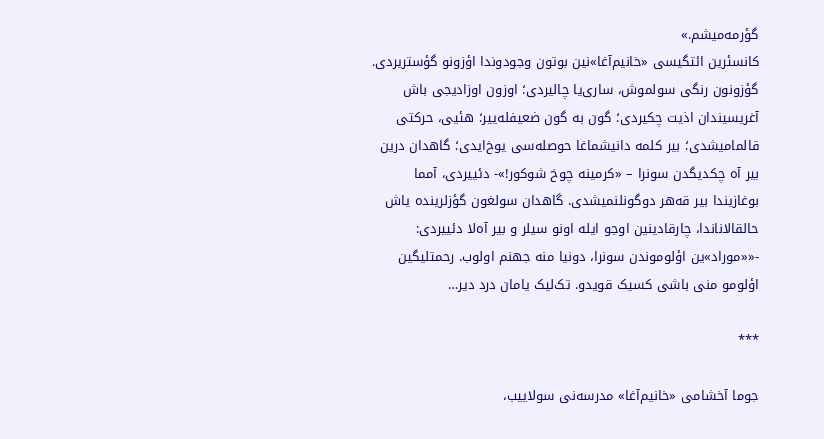گؤرمه‌میشم.»
کانسئرین ائتگیسی «خانیم‌آغا»نین بوتون وجودوندا اؤزونو گؤستریردی. گؤزونون رنگی سولموش، ساری‌یا چالیردی؛ اوزون اوزادیجی باش آغریسیندان اذیت چکیردی؛ گون به گون ضعیفله‌ییر؛ هئیی، حرکتی قالمامیشدی؛ بیر کلمه دانیشماغا حوصله‌سی یوخ‌ایدی؛ گاهدان درین بیر آه چکدیگدن سونرا – «کرمینه چوخ شوکور!»- دئییردی، آمما بوغازیندا بیر قه‌هر دوگونلنمیشدی. گاهدان سولغون گؤزلرینده یاش حالقالاناندا، چارقادینین اوجو ایله اونو سیلر و بیر آه‌لا دئییردی: -««موراد»ین اؤلوموندن سونرا، دونیا منه جهنم اولوب. رحمتلیگین اؤلومو منی باشی کسیک قویدو. تک‌لیک یامان درد دیر…

***

جوما آخشامی‌ «خانیم‌آغا» مدرسه‌نی سولاییب،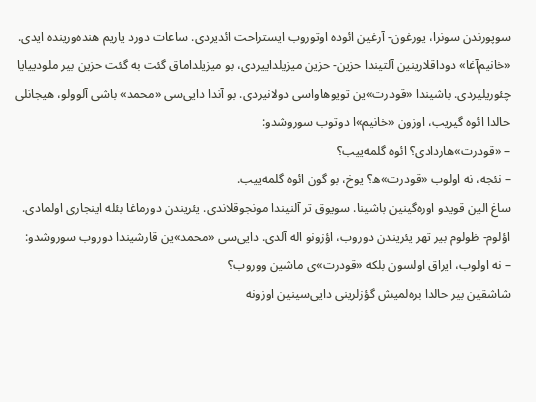سوپورندن سونرا، یورغون- آرغین ائوده اوتوروب ایستراحت ائدیردی. ساعات دورد یاریم هنده‌ورینده ایدی. «خانیم‌آغا» دوداقلارینین آلتیندا حزین- حزین میزیلداییردی، بو میزیلداماق گئت به گئت حزین بیر ملودییایا چئوریلیردی. باشیندا «قودرت»ین تویو‌هاواسی دولانیردی. بو آندا دایی‌سی «محمد» باشی آلوولو، هیجانلی حالدا ائوه گیریب، اوزون «خانیم»ا دوتوب سوروشدو:
– «قودرت»هاردادی؟ ائوه گلمه‌ییب؟
– نئجه، نه اولوب «قودرت»ه؟ یوخ، بو گون ائوه گلمه‌ییب.
ساغ الین قویدو اوره‌گینین باشینا. سویوق تر آلنیندا مونجوقلاندی. یئریندن دورماغا بئله اینجاری اولمادی. اؤلوم- ظولوم بیر تهر یئریندن دوروب، اؤزونو اله آلدی. دایی‌سی «محمد»ین قارشیندا دوروب سوروشدو:
– نه اولوب، ایراق اولسون بلکه «قودرت»ی ماشین ووروب؟
شاشقین بیر حالدا بره‌لمیش گؤزلرینی دایی‌سینین اوزونه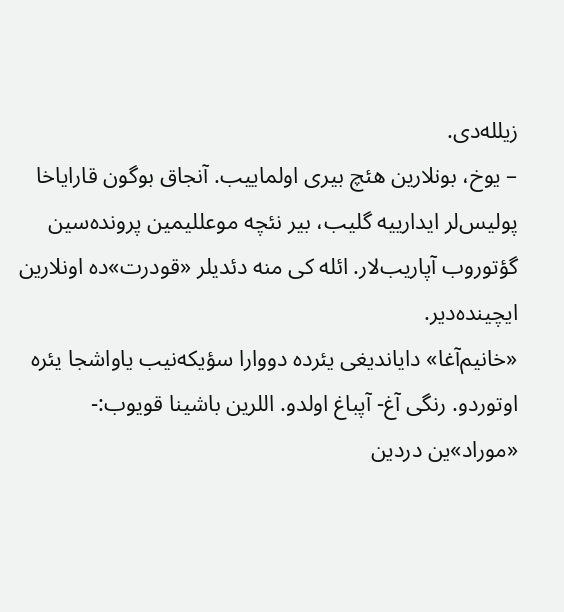زیلله‌دی.
– یوخ، بونلارین هئچ بیری اولماییب. آنجاق بوگون قارایاخا پولیس‌لر ایدارییه گلیب، بیر نئچه موعللیمین پرونده‌سین گؤتوروب آپاریب‌لار. ائله کی منه دئدیلر «قودرت»ده اونلارین ایچینده‌دیر.
«خانیم‌آغا» دایاندیغی یئرده دووارا سؤیکه‌نیب یاواشجا یئره اوتوردو. رنگی آغ- آپباغ اولدو. اللرین باشینا قویوب:- «موراد»ین دردین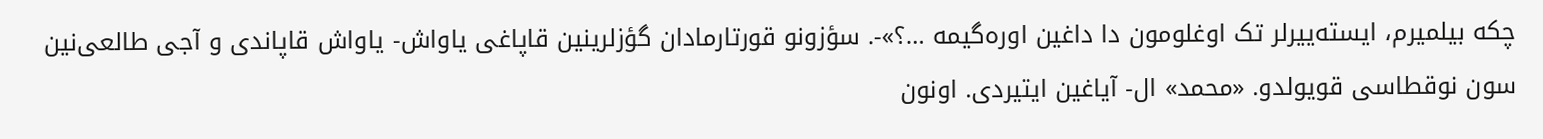چکه بیلمیرم، ایسته‌ییرلر تک اوغلومون دا داغین اوره‌گیمه …؟»-. سؤزونو قورتارمادان گؤزلرینین قاپاغی یاواش- یاواش قاپاندی و آجی طالعی‌نین سون نوقطاسی قویولدو. «محمد» ال- آیاغین ایتیردی. اونون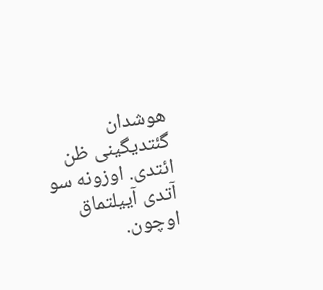هوشدان گئتدیگینی ظن ائتدی. اوزونه سو آتدی آییلتماق اوچون.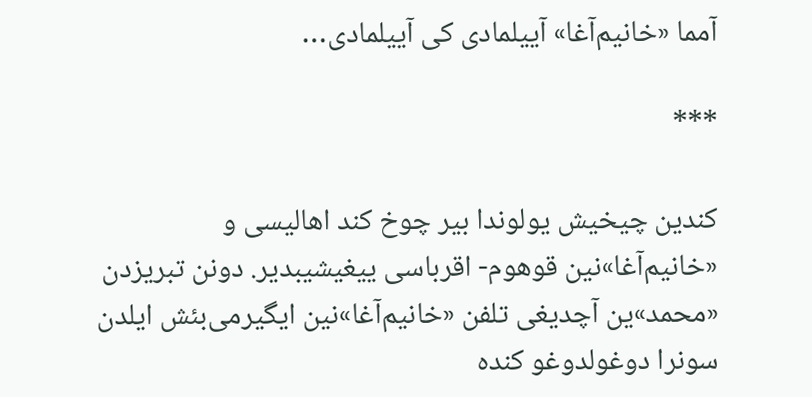آمما «خانیم‌آغا» آییلمادی کی آییلمادی…

***

کندین چیخیش یولوندا بیر چوخ کند اهالیسی و «خانیم‌آغا»نین قوهوم- اقرباسی ییغیشیبدیر. دونن تبریزدن «محمد»ین آچدیغی تلفن «خانیم‌آغا»نین ایگیرمی‌بئش ایلدن سونرا دوغولدوغو کنده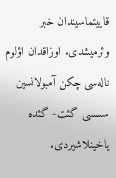قاییتماسیندان خبر وئرمیشدی. اوزاقدان اؤلوم ناله‌سی چکن آمبولانسین سسسی گئت- گئده یاخینلاشیردی.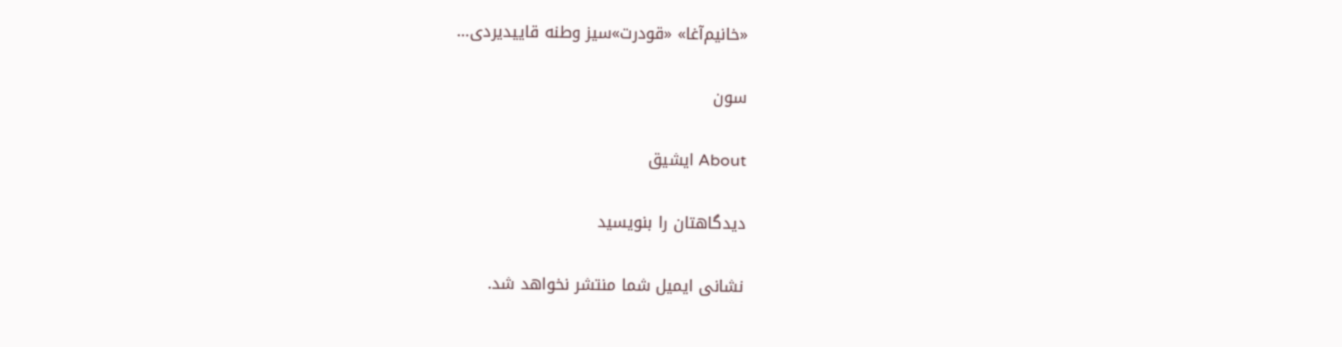«خانیم‌آغا» «قودرت»سیز وطنه قاییدیردی…

سون

About ایشیق

دیدگاهتان را بنویسید

نشانی ایمیل شما منتشر نخواهد شد.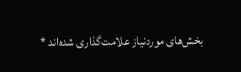بخش‌های موردنیاز علامت‌گذاری شده‌اند *